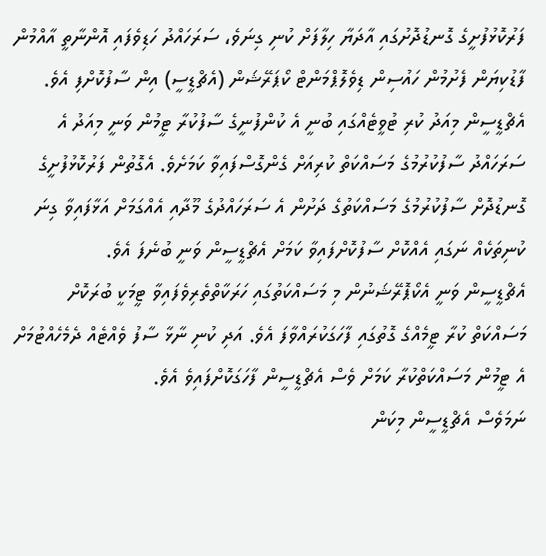ފަރުކޮޅުފުށީގެ ގޮނޑުދޮށުގައި އާދަޔާ ހިލާފަށް ކުނި ގިނަވެ، ސަރަހައްދު ހަޑިވެފައި އޮންނާތީ އާއްމުން ފާޑުކިޔަން ފެށުމުން ހައުސިން ޑިވެލޮޕްމަންޓް ކޯޕަރޭޝަން (އެޗްޑީސީ) އިން ސާފުކޮށްފި އެވެ.
އެޗްޑީސީން މިއަދު ކުރި ޓުވީޓެއްގައި ބުނީ އެ ކުންފުނީގެ ސާފުކުރާ ޓީމުން ވަނީ މިއަދު އެ ސަރަހައްދު ސާފުކުރުމުގެ މަސައްކަތް ކުރިއަށް ގެންގޮސްފައިވާ ކަމަށެވެ. އެގޮތުން ފަރުކޮޅުފުށީގެ ގޮނޑުދޮށް ސާފުކުރުމުގެ މަސައްކަތުގެ ދަށުން އެ ސަރަހައްދުގެ މޫދާއި އެއްގަމަށް އަޅާފައިވާ ގިނަ ކުނިތަކެއް ނަގައި އެއްކޮށް ސާފުކޮށްފައިވާ ކަމަށް އެޗްޑީސީން ވަނީ ބުނެފަ އެވެ.
އެޗްޑީސީން ވަނީ އެކޯޕޮރޭޝަނުން މި މަސައްކަތުގައި ހަރަކާތްތެރިވެފައިވާ ޓީމަކީ ބުރަކޮށް މަސައްކަތް ކުރާ ޓީމެއްގެ ގޮތުގައި ފާހަގަކުރައްވާފަ އެވެ. އަދި ކުނި ނާޅާ ސާފު ވެއްޓެއް ދެމެހެއްޓުމަށް އެ ޓީމުން މަސައްކަތްކުރާ ކަމަށް ވެސް އެޗްޑީސީން ފާހަގަކޮށްފައިވެ އެވެ.
ނަމަވެސް އެޗްޑީސީން މިކަން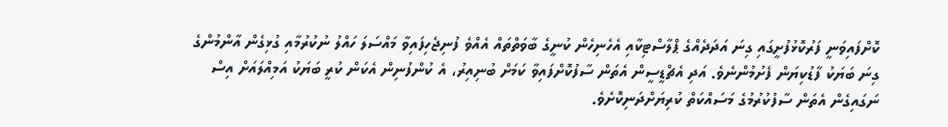ކޮށްފައިވަނީ ފަރުކޮޅުފުށީގައި ގިނަ އަދަދެއްގެ ޕްލާސްޓިކާއި އެހެނިހެން ކުނީގެ ބާވަތްތައް އެއްވެ ފުނިޖެހިފައިވާ މައްސަލަ ހައްލު ނުކުރުމާއި ގުޅިގެން އާންމުންގެ ގިނަ ބަޔަކު ފާޑުކިޔަން ފެށުމުންނެވެ. އަދި އެޗްޑީސީން އެތަން ސާފުކޮށްފައިވާ ކަމަށް ބުނިއިރު، އެ ކުންފުނިން އެކަން ކުރީ ބަޔަކު އަމިއްލައަށް އިސް ނަގައިގެން އެތަން ސާފުކުރުމުގެ މަސައްކަތް ކުރިޔަށްދަނިކޮށެވެ.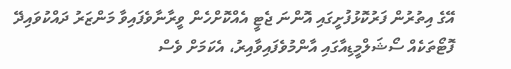އޭގެ އިތުރުން ފަރުކޮޅުފުށީގައި އޮންނަ ޖެޓީ އެއްކޮށްހެން ވީރާނާވެފައިވާ މަންޒަރު ދައްކުވައިދޭ ފޮޓޯތަކެއް ސޯޝަލްމީޑިއާގައި އާންމުވެފައިވާއިރު، އެކަމަށް ވެސް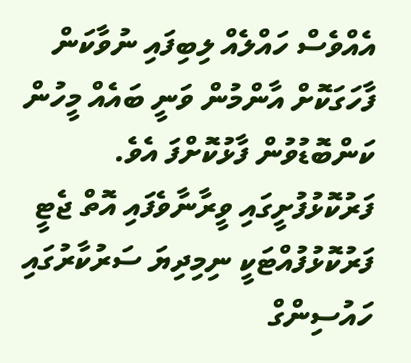އެއްވެސް ހައްލެއް ލިބިފައި ނުވާކަން ފާހަގަކޮށް އާންމުން ވަނީ ބައެއް މީހުން ކަންބޮޑުވުން ފާޅުކޮށްފަ އެވެ.
ފަރުކޮޅުފުށީގައި ވީރާނާވެފައި އޮތް ޖެޓީ
ފަރުކޮޅުފުއްޓަކީ ނިމިދިޔަ ސަރުކާރުގައި ހައުސިންގް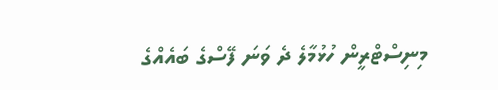މިނިސްޓްރީން ހުޅުމާލެ ދެ ވަނަ ފޭސްގެ ބައެއްގެ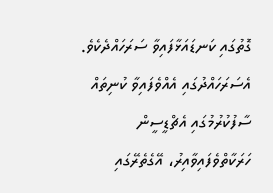ގޮތުގައި ކަނޑައަޅާފައިވާ ސަރަހައްދެކެވެ. އެސަރަހައްދުގައި އެއްވެފައިވާ ކުނިތައް ސާފުކުރުމުގައި އެޗްޑީސީން ހަރަކާތްވެފައިވާއިރު، އޭގެތެރޭގައި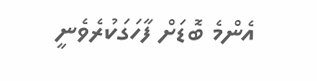އެންމެ ބޮޑަށް ފާހަގަކުރެވެނީ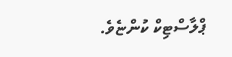ޕްލާސްޓިކް ކުންޏެވެ.